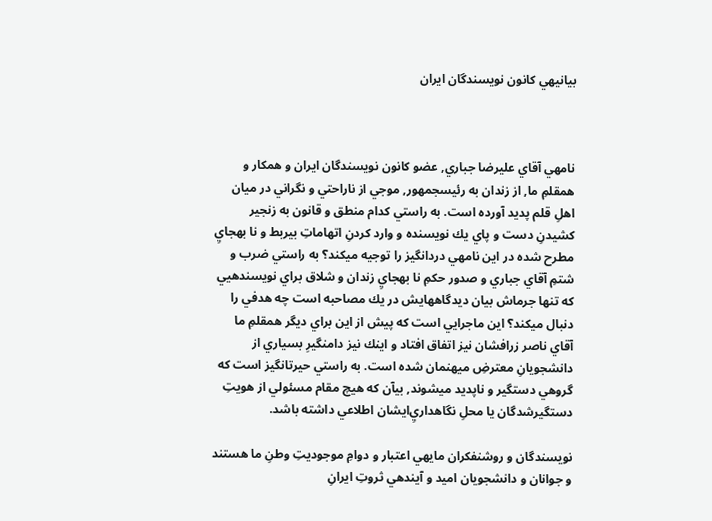بيانيهي كانون نويسندگان ايران



نامهي آقاي عليرضا جباري, عضو كانون نويسندگان ايران و همكار و همقلمِ ما, از زندان به رئيسجمهور, موجي از ناراحتي و نگراني در ميان اهلِ قلم پديد آورده است. به راستي كدام منطق و قانون به زنجير كشيدنِ دست و پاي يك نويسنده و وارد كردنِ اتهاماتِ بيربط و نا بهجايِ مطرح شده در اين نامهي دردانگيز را توجيه ميكند؟ به راستي ضرب و شتمِ آقاي جباري و صدور حكمِ نا بهجايِ زندان و شلاق براي نويسندهيي كه تنها جرماش بيان ديدگاههايش در يك مصاحبه است چه هدفي را دنبال ميكند؟ اين ماجرايي است كه پيش از اين براي ديگر همقلمِ ما آقاي ناصر زرافشان نيز اتفاق افتاد و اينك نيز دامنگيرِ بسياري از دانشجويانِ معترضِ ميهنمان شده است. به راستي حيرتانگيز است كه گروهي دستگير و ناپديد ميشوند, بيآن كه هيچ مقام مسئولي از هويتِ دستگيرشدگان يا محلِ نگاهداريِ‌ايشان اطلاعي داشته باشد.

نويسندگان و روشنفكران مايهي اعتبار و دوامِ موجوديتِ وطنِ ما هستند و جوانان و دانشجويان اميد و آيندهي ثروتِ‌ ايرانِ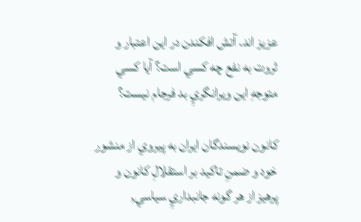عزيز اند. آتش افكندن در اين اعتبار و ثروت به نفع چه كسي است؟ آيا كسي متوجهِ اين ويرانگريِ بد فرجام نيست؟

كانون نويسندگان ايران به پيروي از منشور خود و ضمنِ تاكيد بر استقلالِ‌ كانون و پرهيز از هر گونه جانبداريِ سياسي,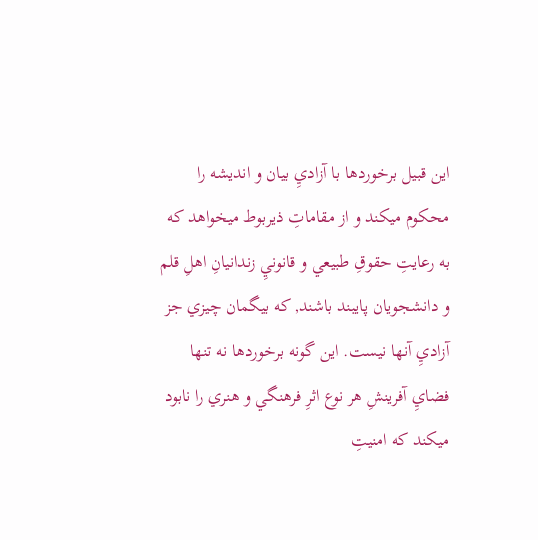اين قبيل برخوردها با آزاديِ بيان و انديشه را محكوم ميكند و از مقاماتِ ذيربوط ميخواهد كه به رعايتِ حقوقِ طبيعي و قانونيِ زندانيانِ اهلِ قلم و دانشجويان پايبند باشند, كه بيگمان چيزي جز آزاديِ آنها نيست. اين گونه برخوردها نه تنها فضايِ آفرينشِ هر نوع اثرِ فرهنگي و هنري را نابود ميكند كه امنيتِ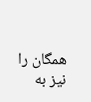همگان را نيز به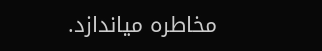مخاطره مياندازد.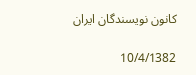كانون نويسندگان ايران

10/4/1382